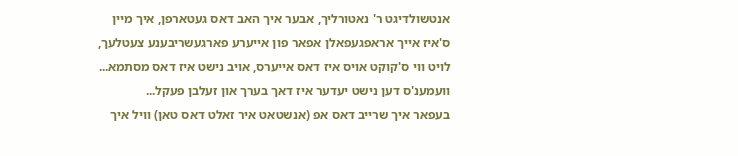אנטשולדיגט ר' נאטורליך, אבער איך האב דאס געטארפן, איך מיין ס'איז אייך אראפגעפאלן אפאר פון אייערע פארגעשריבענע צעטלעך, לויט ווי ס'קוקט אויס איז דאס אייערס, אויב נישט איז דאס מסתמא... וועמענ'ס דען נישט יעדער איז דאך בערך און זעלבן פעקל...
בעפאר איך שרייב דאס אפ (אנשטאט איר זאלט דאס טאן) וויל איך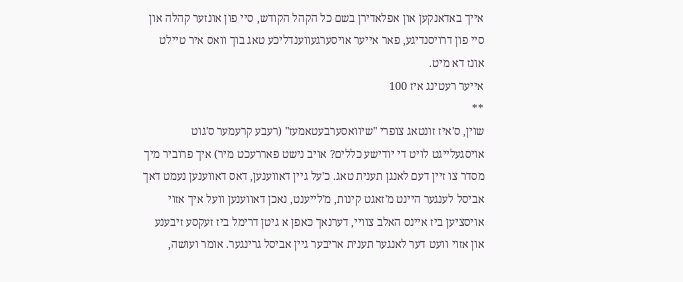אייך באדאנקען און אפלאדירן בשם כל הקהל הקודש, סיי פון אונזער קהלה און סיי פון דרויסנדיגע, פאר אייער אויסערגעווענדליכע טאג בוך וואס איר טיילט אונז דא מיט.
אייער רעטינג איז 100
**
שוין, ס'איז זונטאג צופרי "שיוואסערבעטאמעז" (רעבע קרעמער ס'גוט אויסגעלייגט לויט די יודישע כללים? אויב נישט פאררעכט מיר) איך פרוביר מיך מסדר צו זיין דעם לאנגן תענית טאג. כ'על גיין דאווענען, דאס דאווענען נעמט דאך אביסל לענגער היינט מ'זאגט קינות, מ'לייענט, נאכן דאווענען וועל איך אזוי אויסציען ביז איינס האלב צוויי, דערנאך כאפן א גיטן דרימל ביז זעקסע זיבענע און אזוי וועט דער לאנגער תענית אריבער גיין אביסל גרינגער. אומר ועושה,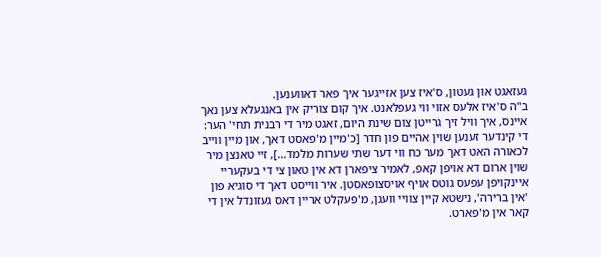געזאגט און געטון, ס'איז צען אזייגער איך פאר דאווענען.
ב"ה ס'איז אלעס אזוי ווי געפלאנט. איך קום צוריק אין באנגעלא צען נאך איינס, איך וויל זיך גרייטן צום שינת היום, זאגט מיר די רבנית תחי' הער: די קינדער זענען שוין אהיים פון חדר [כ'מיין מ'פאסט דאך, און מיין ווייב לכאורה האט דאך מער כח ווי דער שתי שערות מלמד...], זיי טאנצן מיר שוין ארום דא אויפן קאפ, לאמיר ציפארן דא אין טאון צי די בעקעריי איינקויפן עפעס גוטס אויף אויסצופאסטן. איר ווייסט דאך די סוגיא פון 'אין ברירה', נישטא קיין צוויי וועגן, מ'פעקלט אריין דאס געזונדל אין די קאר אין מ'פארט.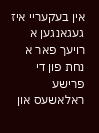אין בעקעריי איז געגאנגען א רויעך פאר א נחת פון די פרישע ראלאשעס און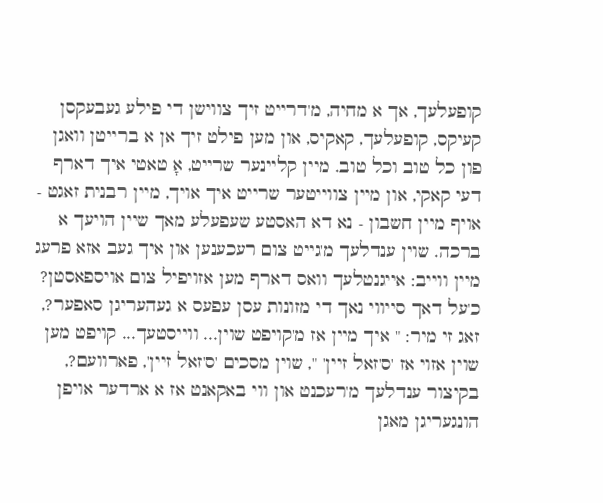קופעלעך, אך א מחיה, מ'דרייט זיך צווישן די פילע געבעקסן קעיקס, קופעלעך, קאקיס, און מען פילט זיך אן א ברייטן וואגן פון כל טוב וכל טוב. מיין קליינער שרייט, אָ טאטי איך דארף דעי קאקי, און מיין צווייטער שרייט איך אויך, מיין רבנית זאגט - אויף מיין חשבון - נא דא האסטע שעפעלע מאך שיין הויעך א ברכה. שוין ענדלעך מ'גייט צום רעכענען און איך געב אזא פרעג מיין ווייב: אייגנטלעך וואס דארף מען אזויפיל צום אויספאסטן? כ'על דאך סייווי נאך די מזונות עסן עפעס א געהעריגן סאפער?, זאג זי מיר: " איך מיין אז מ'קויפט שוין... ווייסטעך... קויפט מען שוין אזוי אז 'ס'זאל זיין' ", שוין מסכים 'ס'זאל זיין', פארוועם?, בקיצור ענדלעך מ'רעכנט און ווי באקאנט אז א ארדער אויפן הונגעריגן מאגן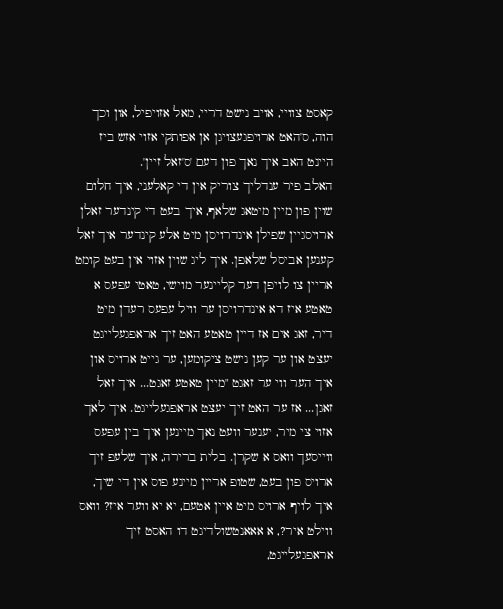קאסט צוויי, אויב נישט דריי, מאל אזויפיל, און וכך הוה, ס'האט ארויפגעצויגן אן אפותקי אזוי אזש ביז היינט האב איך נאך פון דעם 'ס'זאל זיין'.
האלב פיר ענדליך צוריק אין די קאלעני, איך חלום שוין פון מיין מיטאג שלאף, איך בעט די קינדער זאלן ארויסגיין שפילן אינדרויסן מיט אלע קינדער איך זאל קענען אביסל שלאפן. איך ליג שוין אזוי אין בעט קומט אריין צו לויפן דער קליינער מוישי, טאטי עפעס א טאטע איז דא אינדרויסן ער וויל עפעס רעדן מיט דיר, זאג אים אז דיין טאטע האט זיך אראפגעלייגט יעצט און ער קען נישט ציקומען, ער גייט ארויס און איך הער ווי ער זאגט "מיין טאטע זאגט... איך זאל זאגן... אז ער האט זיך יעצט אראפגעלייגט. איך לאך אזוי צי מיר, יענער וועט נאך מיינען איך בין עפעס ווייסעך וואס א שקרן. בלית ברירה, איך שלעפ זיך ארויס פון בעט, שטופ אריין מיינע פוס אין די שיך, איך לויף ארויס מיט איין אטעם, יא יא ווער איז? וואס ווילט איר?, א אאאנטשולדיגט דו האסט זיך אראפגעלייגט,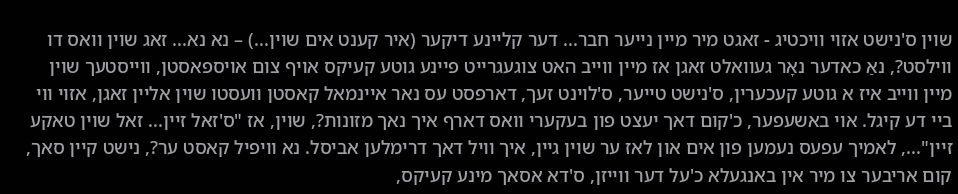שוין ס'נישט אזוי וויכטיג - זאגט מיר מיין נייער חבר... דער קליינע דיקער (איר קענט אים שוין...) – נא נא... זאג שוין וואס דו ווילסט?, נאַ כאדער נאָר געוואלט זאגן אז מיין ווייב האט צוגעגרייט פיינע גוטע קעיקס אויף צום אויספאסטן, ווייסטעך שוין מיין ווייב איז א גוטע קעכערין, ס'נישט טייער, ס'לוינט זעך, דארפסט עס נאר איינמאל קאסטן וועסטו שוין אליין זאגן, אזוי ווי ביי דע קיגל. אוי באשעפער, כ'קום דאך יעצט פון בעקערי וואס דארף איך נאך מזונות?, שוין, אז "ס'זאל זיין... זאל שוין טאקע זיין"..., לאמיך עפעס נעמען פון אים און לאז ער שוין גיין, איך וויל דאך דרימלען אביסל. נא וויפיל קאסט ער?, נישט קיין סאך, קום אריבער צו מיר אין באנגעלא כ'על דער ווייזן, ס'דא אסאך מינע קעיקס,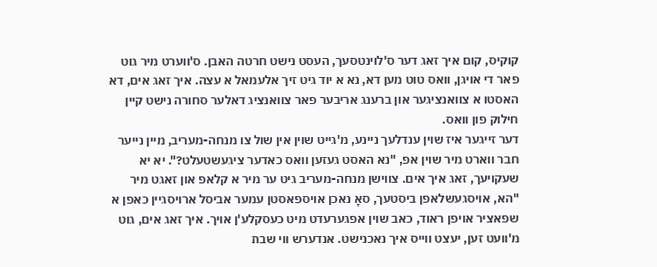קוקיס, קום איך זאג דער ס'לוינטסעך, העסט נישט חרטה האבן. ס'ווערט מיר גוט פאר די אויגן, וואס טוט מען דא, נא א יוד גיט זיך אלעמאל א עצה. איך זאג אים, דא האסטו א צוואנציגער און ברענג אריבער פאר צוואנציג דאלער סחורה נישט קיין חילוק פון וואס.
דער זייגער איז שוין ענדלעך ניינע, מ'גייט שוין אין שול צו מנחה-מעריב, מיין נייער חבר ווארט מיר שוין אפ, "נא האסט געזען וואס כאדער ציגעשטעלט?". יא יא שעקויעך, זאג איך אים. צווישן מנחה-מעריב גיט ער מיר א קלאפ און זאגט מיר "הא, אויסגעשלאפן ביסטעך, סאָ נאכן אויספאסטן עמער אביסל ארויסגיין כאפן א שפאציר אויפן ראוד, כאב שוין אפגערעדט מיט כעסקלע'ן אויך. איך זאג אים, גוט מ'וועט זען, יעצט ווייס איך נאכנישט. אנדערש ווי שבת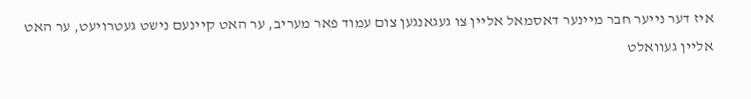איז דער נייער חבר מיינער דאסמאל אליין צו געגאנגען צום עמוד פאר מעריב, ער האט קיינעם נישט געטרויעט, ער האט אליין געוואלט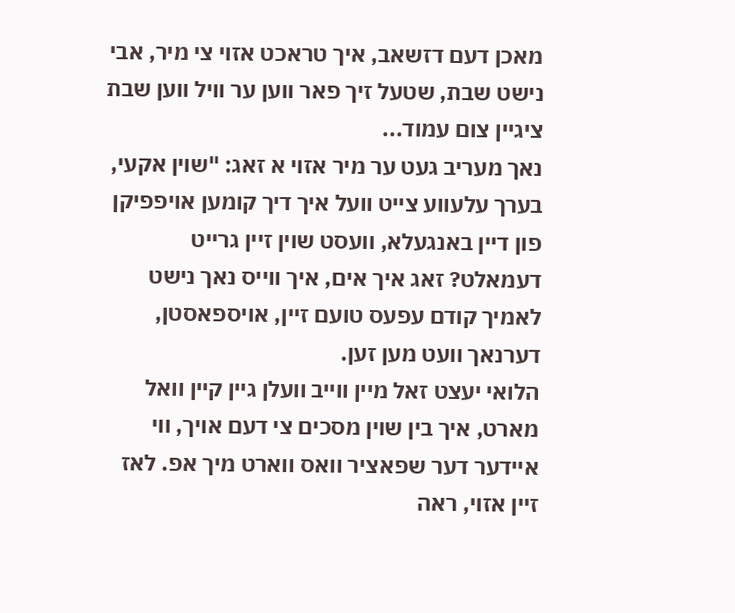מאכן דעם דזשאב, איך טראכט אזוי צי מיר, אבי נישט שבת, שטעל זיך פאר ווען ער וויל ווען שבת ציגיין צום עמוד...
נאך מעריב געט ער מיר אזוי א זאג: "שוין אקעי, בערך עלעווע צייט וועל איך דיך קומען אויפפיקן פון דיין באנגעלא, וועסט שוין זיין גרייט דעמאלט? זאג איך אים, איך ווייס נאך נישט לאמיך קודם עפעס טועם זיין, אויספאסטן, דערנאך וועט מען זען.
הלואי יעצט זאל מיין ווייב וועלן גיין קיין וואל מארט, איך בין שוין מסכים צי דעם אויך, ווי איידער דער שפאציר וואס ווארט מיך אפ. לאז זיין אזוי, ראה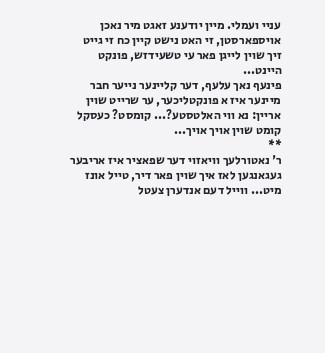עניי ועמלי. מיין יודענע זאגט מיר נאכן אויספארסטן, זי האט נישט קיין כח זי גייט זיך שוין לייגן פאר עי טשעידזש, פונקט היינט...
פינעף נאך עלעף, דער קליינער נייער חבר מיינער איז א פונקטליכער, ער שרייט שוין אריין: נא ווי האלטסטע?... קומסט? כעסקל קומט שוין אויך אויך...
**
ר' נאטורלעך וויאזוי דער שפאציר איז אריבער געגאנגען לאז איך שוין פאר דיר, טייל אונז מיט... ווייל דעם אנדערן צעטל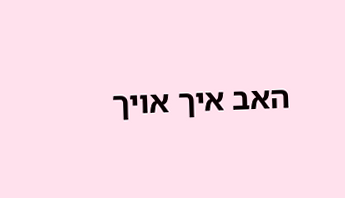האב איך אויך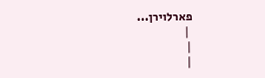פארלוירן...
 |
|
|